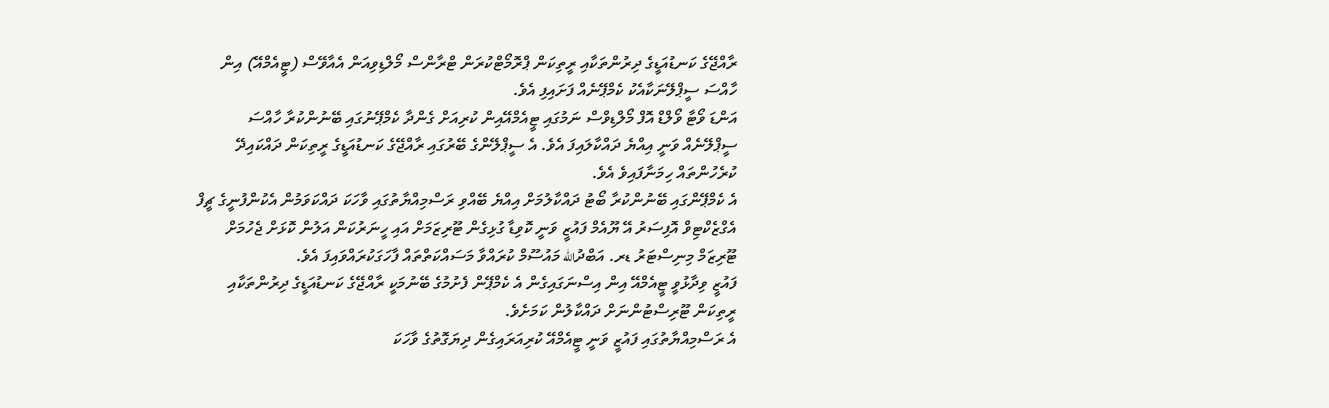ރާއްޖޭގެ ކަނޑުއަޑީގެ ދިރުންތަކާއި ރީތިކަން ޕްރޮމޯޓްކުރަން ޓްރާންސް މޯލްޑިވިއަން އެއާވޭސް (ޓީއެމްއޭ) އިން ހާއްސަ ސީޕްލޭނަކާއެކު ކެމްޕޭނެއް ފަށައިފި އެވެ.
އަންޑަ ވޯޓާ ވޯލްޑް އޮފް މޯލްޑިވްސް ނަމުގައި ޓީއެމްއޭއިން ކުރިއަށް ގެންދާ ކެމްޕޭނުގައި ބޭނުންކުރާ ހާއްސަ ސީޕްލޭނެއް ވަނީ އިއްޔެ ދައްކާލައިފަ އެވެ. އެ ސީޕްލޭންގެ ބޭރުގައި ރާއްޖޭގެ ކަނޑުއަޑީގެ ރީތިކަން ދައްކައިދޭ ކުރެހުންތައް ހިމަނާފައިވެ އެވެ.
އެ ކެމްޕޭންގައި ބޭނުންކުރާ ބޯޓު ދައްކާލުމަށް އިއްޔެ ބޭއްވި ރަސްމިއްޔާތުގައި ވާހަކަ ދައްކަވަމުން އެކުންފުނީގެ ޗީފް އެގްޒެކްޓިވް އޮފިސަރު އޭ ޔޫއެމް ފައުޒީ ވަނީ ކޮވިޑާ ގުޅިގެން ޓޫރިޒަމަށް އައި ހީނަރުކަން އަލުން ކޮޅަށް ޖެހުމަށް ޓޫރިޒަމް މިނިސްޓަރު ޑރ. އަބްދުالله މައުސޫމް ކުރައްވާ މަސައްކަތްތައް ފާހަގަކުރައްވައިފަ އެވެ.
ފައުޒީ ވިދާޅުވީ ޓީއެމްއޭ އިން އިސްނަގައިގެން އެ ކެމްޕޭން ފެށުމުގެ ބޭނުމަކީ ރާއްޖޭގެ ކަނޑުއަޑީގެ ދިރުންތަކާއި ރީތިކަން ޓޫރިސްޓުންނަށް ދައްކާލުން ކަމަށެވެ.
އެ ރަސްމިއްޔާތުގައި ފައުޒީ ވަނީ ޓީއެމްއޭ ކުރިއަރައިގެން ދިޔަގޮތުގެ ވާހަކަ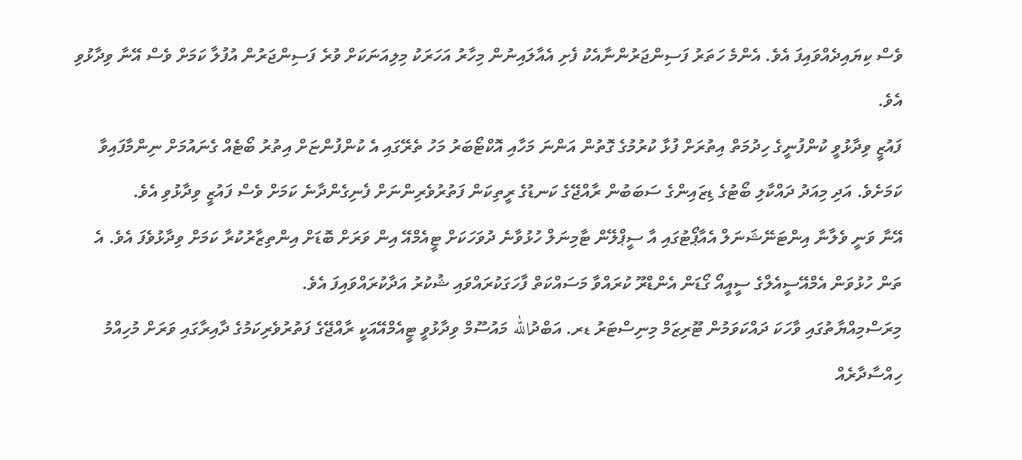ވެސް ކިޔައިދެއްވައިފަ އެވެ. އެންމެ ހަތަރު ފަސިންޖަރުންނާއެކު ފެށި އެއާލައިނުން މިހާރު އަހަރަކު މިލިއަނަކަށް ވުރެ ފަސިންޖަރުން އުފުލާ ކަމަށް ވެސް އޭނާ ވިދާޅުވި އެވެ.
ފައުޒީ ވިދާޅުވީ ކުންފުނީގެ ހިދުމަތް އިތުރަށް ފުޅާ ކުރުމުގެ ގޮތުން އަންނަ މަހާއި އޮކްޓޯބަރު މަހު ތެރޭގައި އެ ކުންފުންޏަށް އިތުރު ބޯޓެއް ގެނައުމަށް ނިންމާފައިވާ ކަމަށެވެ. އަދި މިއަދު ދައްކާލި ބޯޓުގެ ޑިޒައިންގެ ސަބަބުން ރާއްޖޭގެ ކަނޑުގެ ރީތިކަން ފަތުރުވެރިންނަށް ފެނިގެންދާނެ ކަމަށް ވެސް ފައުޒީ ވިދާޅުވި އެވެ.
އޭނާ ވަނީ ވެލާނާ އިންޓަނޭޝަނަލް އެއާޕޯޓުގައި އާ ސީޕްލޭން ޓާމިނަލް ހުޅުވާނެ ދުވަހަކަށް ޓީއެމްއޭ އިން ވަރަށް ބޮޑަށް އިންތިޒާރުކުރާ ކަމަށް ވިދާޅުވެފަ އެވެ. އެ ތަން ހުޅުވަން އެމްއޭސީއެލްގެ ސީއީއޯ ގޯޑަން އެންޑްރޫ ކުރައްވާ މަސައްކަތް ފާހަގަކުރައްވައި ޝުކުރު އަދާކުރައްވައިފަ އެވެ.
މިރަސްމިއްޔާތުގައި ވާހަކަ ދައްކަވަމުން ޓޫރިޒަމް މިނިސްޓަރު ޑރ. އަބްދުالله މައުސޫމް ވިދާޅުވީ ޓީއެމްއޭއަކީ ރާއްޖޭގެ ފަތުރުވެރިކަމުގެ ދާއިރާގައި ވަރަށް މުހިއްމު ހިއްސާދާރެއް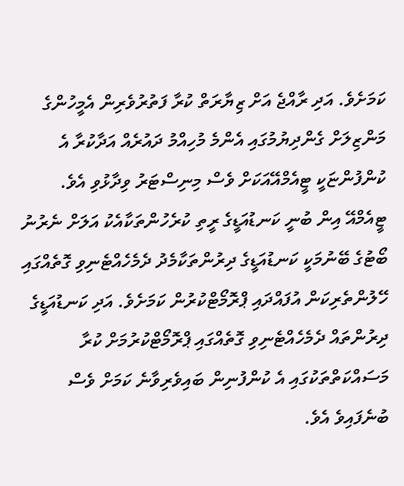ކަމަށެވެ. އަދި ރާއްޖެ އަށް ޒިޔާރަތް ކުރާ ފަތުރުވެރިން އެމީހުންގެ މަންޒިލަށް ގެންދިޔުމުގައި އެންމެ މުހިއްމު ދައުރެއް އަދާކުރާ އެ ކުންފުންޏަކީ ޓީއެމްއޭއަކަށް ވެސް މިނިސްޓަރު ވިދާޅުވި އެވެ.
ޓީއެމްއޭ އިން ބުނީ ކަނޑުއަޑީގެ ރީތި ކުރެހުންތަކާއެކު އަލަށް ނެރުނު ބޯޓުގެ ބޭނުމަކީ ކަނޑުއަޑީގެ ދިރުންތަކާމެދު ދެމެހެއްޓެނިވި ގޮތެއްގައި ހޭލުންތެރިކަން އުފައްދައި ޕްރޮމޯޓްކުރުން ކަމަށެވެ. އަދި ކަނޑުއަޑީގެ ދިރުންތައް ދެމެހެއްޓެނިވި ގޮތެއްގައި ޕްރޮމޯޓްކުރުމަށް ކުރާ މަސައްކަތްތަކުގައި އެ ކުންފުނިން ބައިވެރިވާނެ ކަމަށް ވެސް ބުނެފައިވެ އެވެ.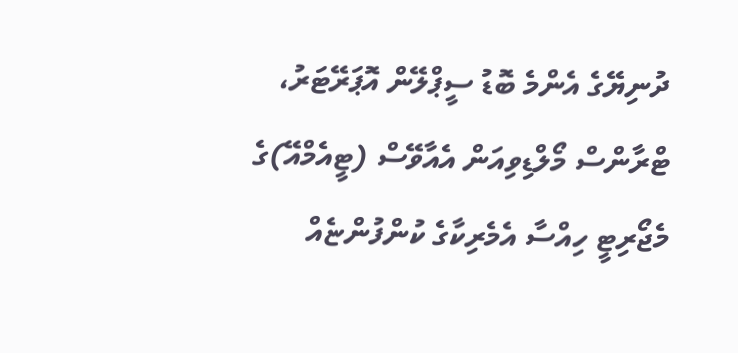ދުނިޔޭގެ އެންމެ ބޮޑު ސީޕްލޭން އޮޕަރޭޓަރު، ޓްރާންސް މޯލްޑިވިއަން އެއާވޭސް (ޓީއެމްއޭ)ގެ މެޖޯރިޓީ ހިއްސާ އެމެރިކާގެ ކުންފުންޏެއް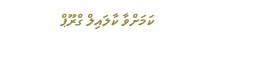ކަމަށްވާ ކާލައިލް ގްރޫޕް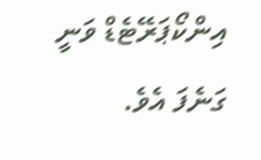އިންކޯޕަރޭޓެޑް ވަނީ ގަނެފަ އެވެ.